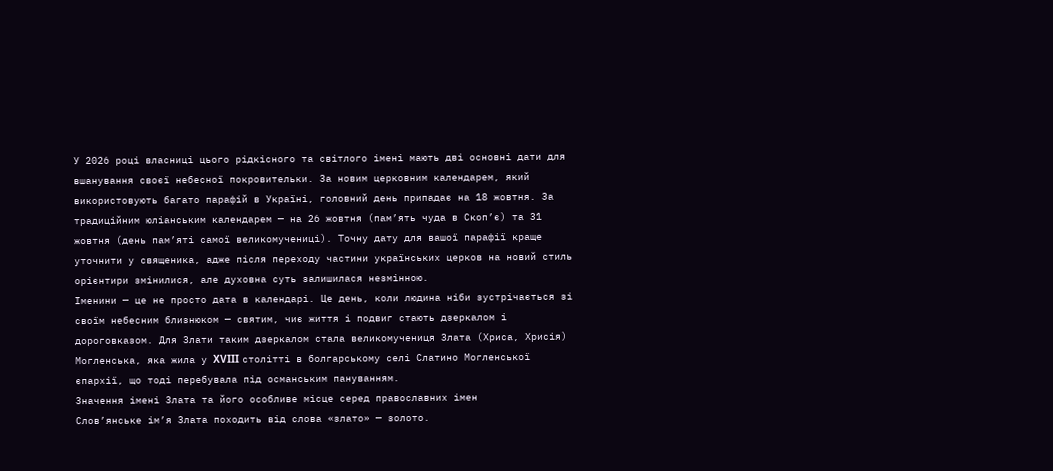У 2026 році власниці цього рідкісного та світлого імені мають дві основні дати для вшанування своєї небесної покровительки. За новим церковним календарем, який використовують багато парафій в Україні, головний день припадає на 18 жовтня. За традиційним юліанським календарем — на 26 жовтня (пам’ять чуда в Скоп’є) та 31 жовтня (день пам’яті самої великомучениці). Точну дату для вашої парафії краще уточнити у священика, адже після переходу частини українських церков на новий стиль орієнтири змінилися, але духовна суть залишилася незмінною.
Іменини — це не просто дата в календарі. Це день, коли людина ніби зустрічається зі своїм небесним близнюком — святим, чиє життя і подвиг стають дзеркалом і дороговказом. Для Злати таким дзеркалом стала великомучениця Злата (Хриса, Хрисія) Могленська, яка жила у XVIII столітті в болгарському селі Слатино Могленської єпархії, що тоді перебувала під османським пануванням.
Значення імені Злата та його особливе місце серед православних імен
Слов’янське ім’я Злата походить від слова «злато» — золото.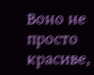Воно не просто красиве,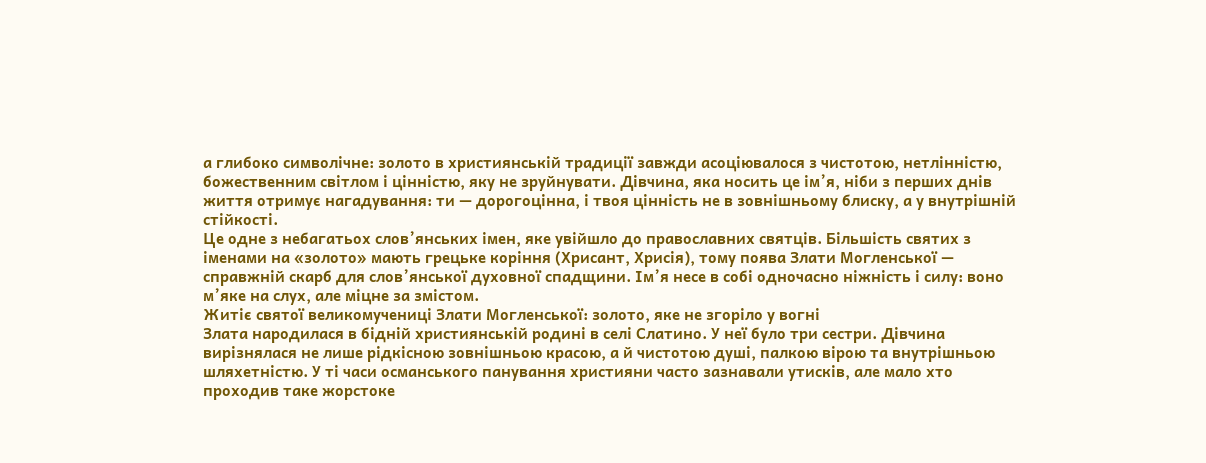а глибоко символічне: золото в християнській традиції завжди асоціювалося з чистотою, нетлінністю, божественним світлом і цінністю, яку не зруйнувати. Дівчина, яка носить це ім’я, ніби з перших днів життя отримує нагадування: ти — дорогоцінна, і твоя цінність не в зовнішньому блиску, а у внутрішній стійкості.
Це одне з небагатьох слов’янських імен, яке увійшло до православних святців. Більшість святих з іменами на «золото» мають грецьке коріння (Хрисант, Хрисія), тому поява Злати Могленської — справжній скарб для слов’янської духовної спадщини. Ім’я несе в собі одночасно ніжність і силу: воно м’яке на слух, але міцне за змістом.
Житіє святої великомучениці Злати Могленської: золото, яке не згоріло у вогні
Злата народилася в бідній християнській родині в селі Слатино. У неї було три сестри. Дівчина вирізнялася не лише рідкісною зовнішньою красою, а й чистотою душі, палкою вірою та внутрішньою шляхетністю. У ті часи османського панування християни часто зазнавали утисків, але мало хто проходив таке жорстоке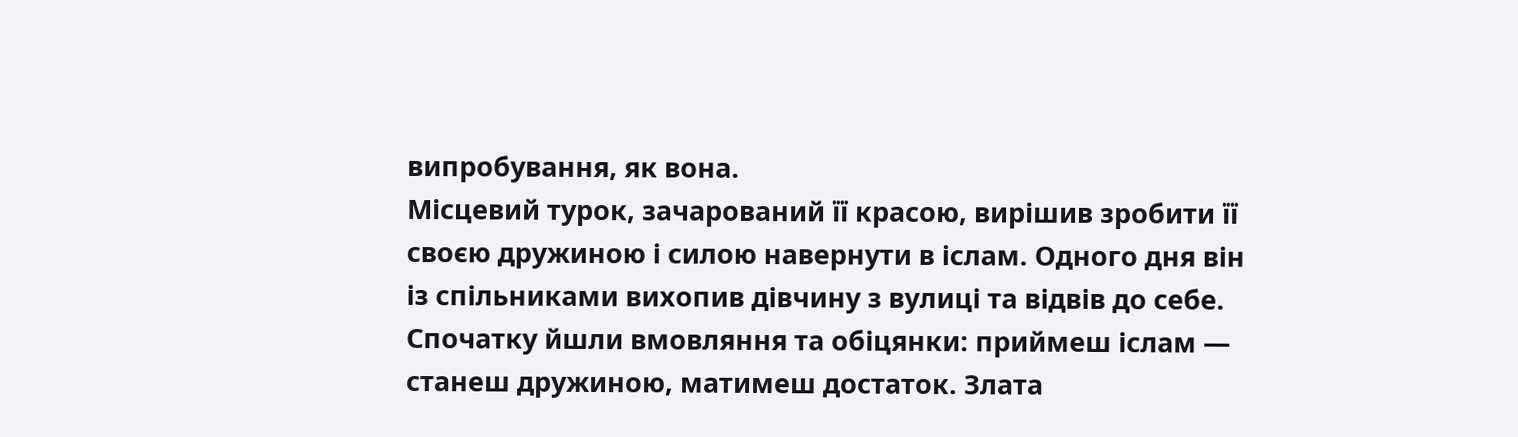випробування, як вона.
Місцевий турок, зачарований її красою, вирішив зробити її своєю дружиною і силою навернути в іслам. Одного дня він із спільниками вихопив дівчину з вулиці та відвів до себе. Спочатку йшли вмовляння та обіцянки: приймеш іслам — станеш дружиною, матимеш достаток. Злата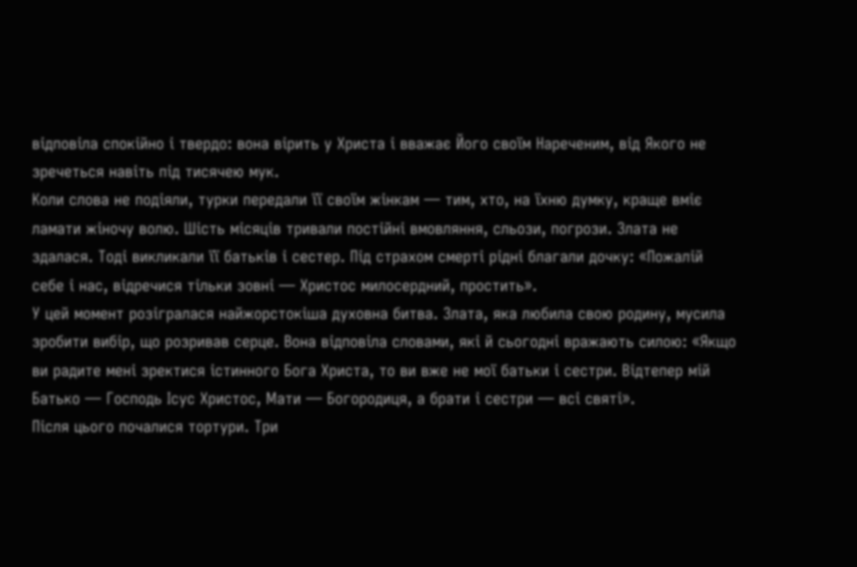відповіла спокійно і твердо: вона вірить у Христа і вважає Його своїм Нареченим, від Якого не зречеться навіть під тисячею мук.
Коли слова не подіяли, турки передали її своїм жінкам — тим, хто, на їхню думку, краще вміє ламати жіночу волю. Шість місяців тривали постійні вмовляння, сльози, погрози. Злата не здалася. Тоді викликали її батьків і сестер. Під страхом смерті рідні благали дочку: «Пожалій себе і нас, відречися тільки зовні — Христос милосердний, простить».
У цей момент розігралася найжорстокіша духовна битва. Злата, яка любила свою родину, мусила зробити вибір, що розривав серце. Вона відповіла словами, які й сьогодні вражають силою: «Якщо ви радите мені зректися істинного Бога Христа, то ви вже не мої батьки і сестри. Відтепер мій Батько — Господь Ісус Христос, Мати — Богородиця, а брати і сестри — всі святі».
Після цього почалися тортури. Три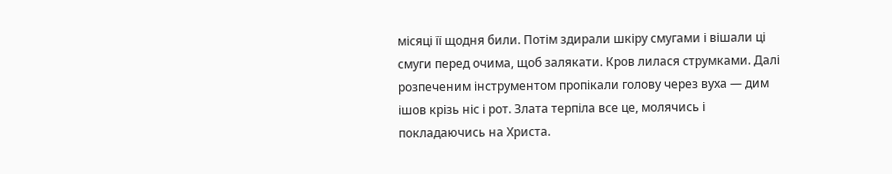місяці її щодня били. Потім здирали шкіру смугами і вішали ці смуги перед очима, щоб залякати. Кров лилася струмками. Далі розпеченим інструментом пропікали голову через вуха — дим ішов крізь ніс і рот. Злата терпіла все це, молячись і покладаючись на Христа.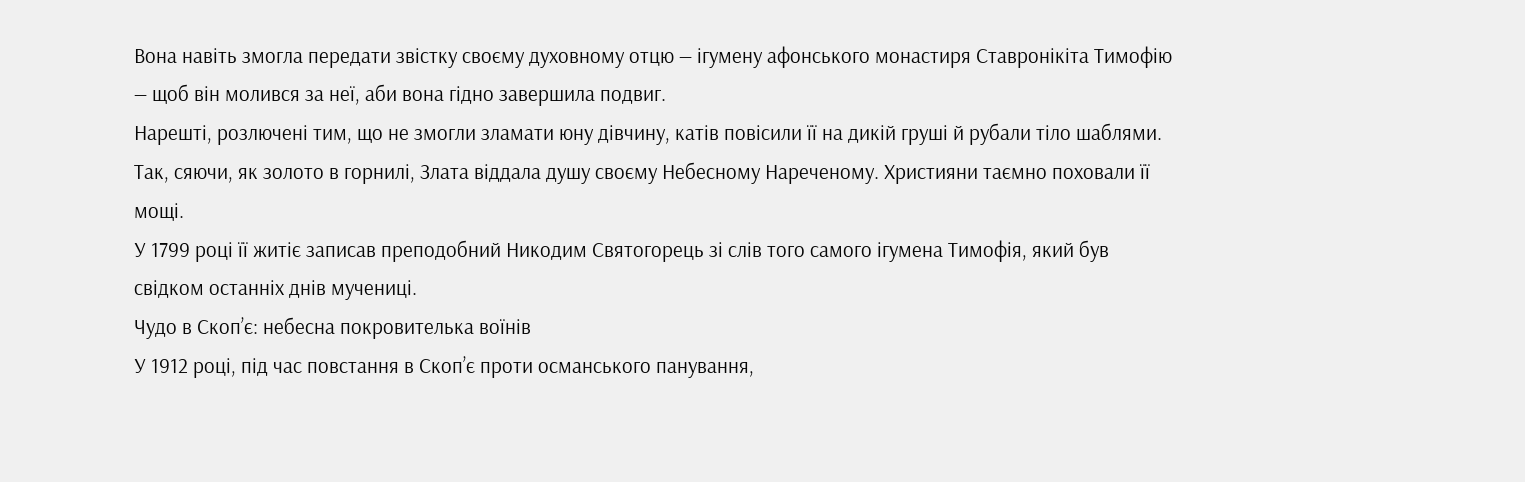Вона навіть змогла передати звістку своєму духовному отцю — ігумену афонського монастиря Ставронікіта Тимофію — щоб він молився за неї, аби вона гідно завершила подвиг.
Нарешті, розлючені тим, що не змогли зламати юну дівчину, катів повісили її на дикій груші й рубали тіло шаблями. Так, сяючи, як золото в горнилі, Злата віддала душу своєму Небесному Нареченому. Християни таємно поховали її мощі.
У 1799 році її житіє записав преподобний Никодим Святогорець зі слів того самого ігумена Тимофія, який був свідком останніх днів мучениці.
Чудо в Скоп’є: небесна покровителька воїнів
У 1912 році, під час повстання в Скоп’є проти османського панування,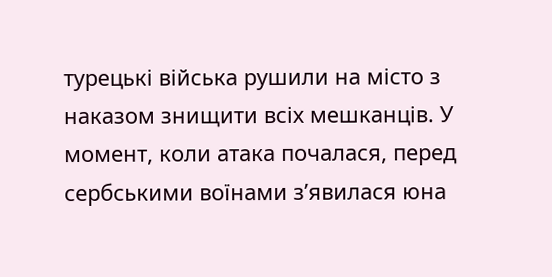турецькі війська рушили на місто з наказом знищити всіх мешканців. У момент, коли атака почалася, перед сербськими воїнами з’явилася юна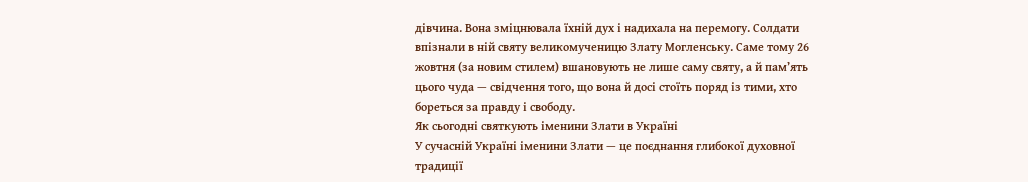дівчина. Вона зміцнювала їхній дух і надихала на перемогу. Солдати впізнали в ній святу великомученицю Злату Могленську. Саме тому 26 жовтня (за новим стилем) вшановують не лише саму святу, а й пам’ять цього чуда — свідчення того, що вона й досі стоїть поряд із тими, хто бореться за правду і свободу.
Як сьогодні святкують іменини Злати в Україні
У сучасній Україні іменини Злати — це поєднання глибокої духовної традиції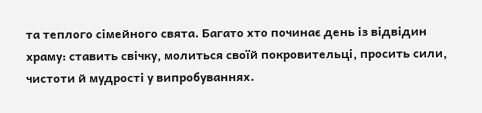та теплого сімейного свята. Багато хто починає день із відвідин храму: ставить свічку, молиться своїй покровительці, просить сили, чистоти й мудрості у випробуваннях.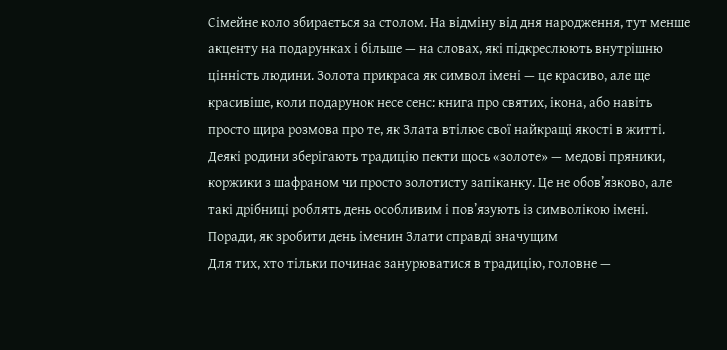Сімейне коло збирається за столом. На відміну від дня народження, тут менше акценту на подарунках і більше — на словах, які підкреслюють внутрішню цінність людини. Золота прикраса як символ імені — це красиво, але ще красивіше, коли подарунок несе сенс: книга про святих, ікона, або навіть просто щира розмова про те, як Злата втілює свої найкращі якості в житті.
Деякі родини зберігають традицію пекти щось «золоте» — медові пряники, коржики з шафраном чи просто золотисту запіканку. Це не обов’язково, але такі дрібниці роблять день особливим і пов’язують із символікою імені.
Поради, як зробити день іменин Злати справді значущим
Для тих, хто тільки починає занурюватися в традицію, головне —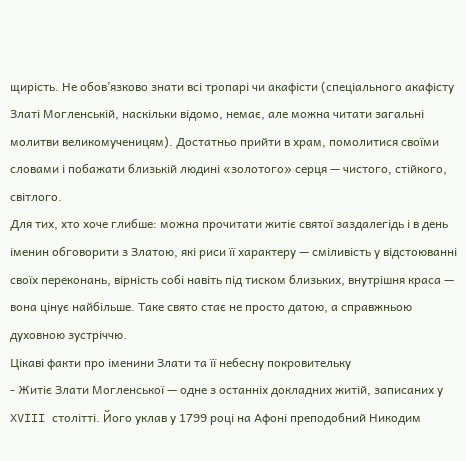щирість. Не обов’язково знати всі тропарі чи акафісти (спеціального акафісту Златі Могленській, наскільки відомо, немає, але можна читати загальні молитви великомученицям). Достатньо прийти в храм, помолитися своїми словами і побажати близькій людині «золотого» серця — чистого, стійкого, світлого.
Для тих, хто хоче глибше: можна прочитати житіє святої заздалегідь і в день іменин обговорити з Златою, які риси її характеру — сміливість у відстоюванні своїх переконань, вірність собі навіть під тиском близьких, внутрішня краса — вона цінує найбільше. Таке свято стає не просто датою, а справжньою духовною зустріччю.
Цікаві факти про іменини Злати та її небесну покровительку
- Житіє Злати Могленської — одне з останніх докладних житій, записаних у XVIII столітті. Його уклав у 1799 році на Афоні преподобний Никодим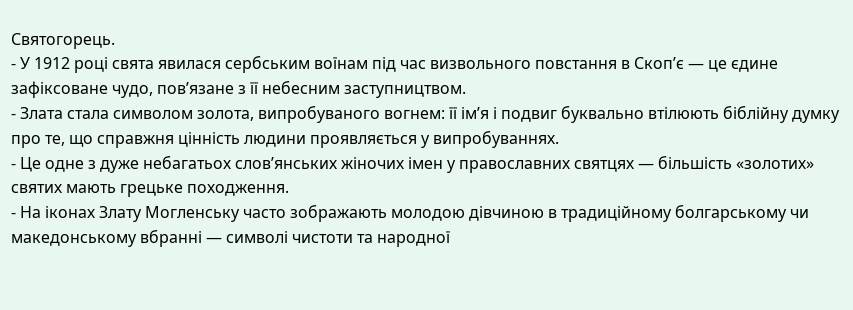Святогорець.
- У 1912 році свята явилася сербським воїнам під час визвольного повстання в Скоп’є — це єдине зафіксоване чудо, пов’язане з її небесним заступництвом.
- Злата стала символом золота, випробуваного вогнем: її ім’я і подвиг буквально втілюють біблійну думку про те, що справжня цінність людини проявляється у випробуваннях.
- Це одне з дуже небагатьох слов’янських жіночих імен у православних святцях — більшість «золотих» святих мають грецьке походження.
- На іконах Злату Могленську часто зображають молодою дівчиною в традиційному болгарському чи македонському вбранні — символі чистоти та народної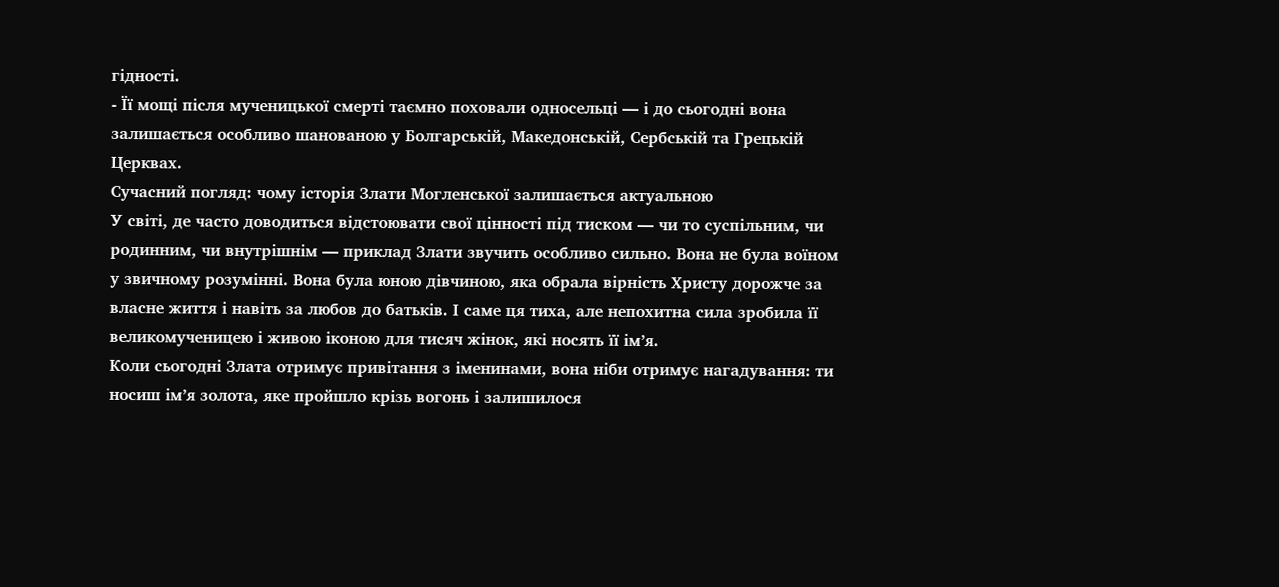гідності.
- Її мощі після мученицької смерті таємно поховали односельці — і до сьогодні вона залишається особливо шанованою у Болгарській, Македонській, Сербській та Грецькій Церквах.
Сучасний погляд: чому історія Злати Могленської залишається актуальною
У світі, де часто доводиться відстоювати свої цінності під тиском — чи то суспільним, чи родинним, чи внутрішнім — приклад Злати звучить особливо сильно. Вона не була воїном у звичному розумінні. Вона була юною дівчиною, яка обрала вірність Христу дорожче за власне життя і навіть за любов до батьків. І саме ця тиха, але непохитна сила зробила її великомученицею і живою іконою для тисяч жінок, які носять її ім’я.
Коли сьогодні Злата отримує привітання з іменинами, вона ніби отримує нагадування: ти носиш ім’я золота, яке пройшло крізь вогонь і залишилося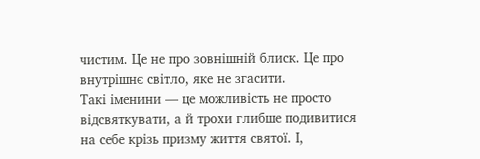чистим. Це не про зовнішній блиск. Це про внутрішнє світло, яке не згасити.
Такі іменини — це можливість не просто відсвяткувати, а й трохи глибше подивитися на себе крізь призму життя святої. І,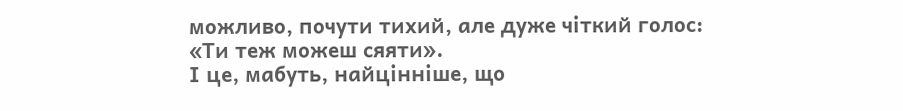можливо, почути тихий, але дуже чіткий голос: «Ти теж можеш сяяти».
І це, мабуть, найцінніше, що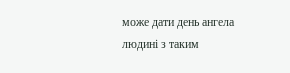може дати день ангела людині з таким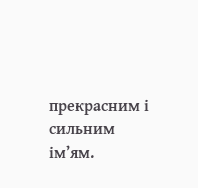прекрасним і сильним ім’ям.